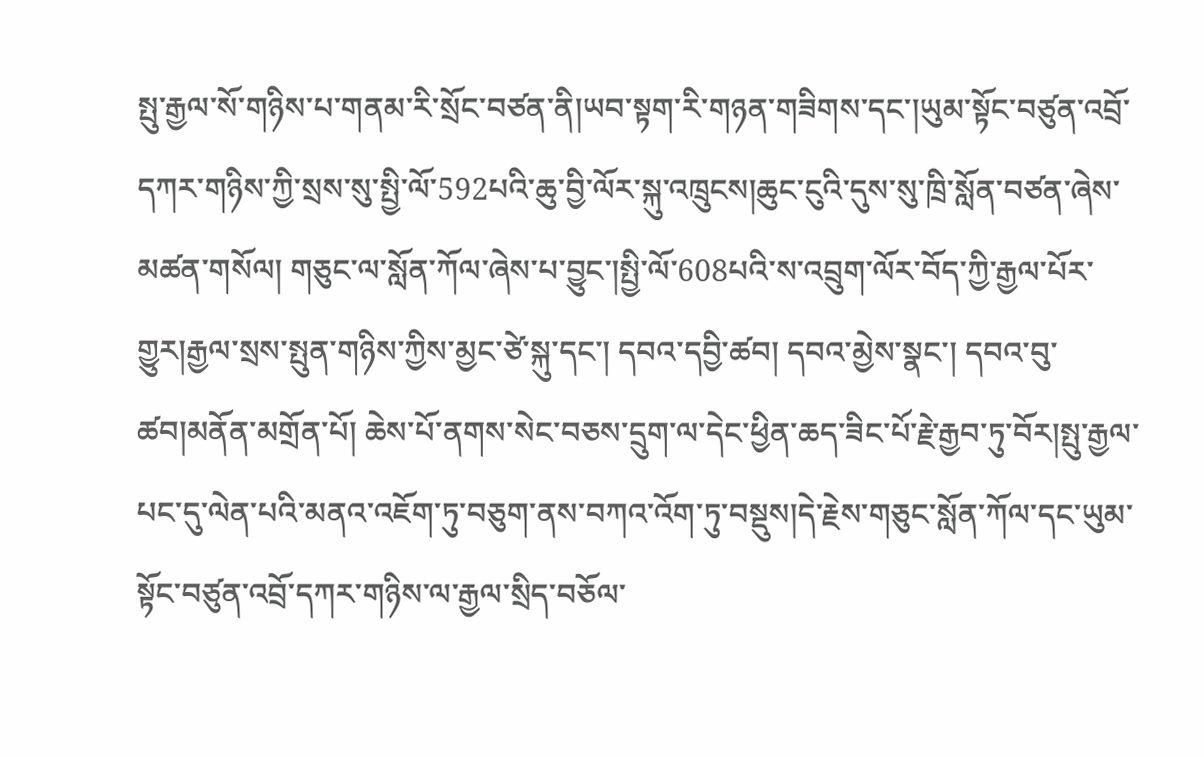སྤུ་རྒྱལ་སོ་གཉིས་པ་གནམ་རི་སྲོང་བཙན་ནི།ཡབ་སྟག་རི་གཉན་གཟིགས་དང་།ཡུམ་སྟོང་བཙུན་འབྲོ་དཀར་གཉིས་ཀྱི་སྲས་སུ་སྤྱི་ལོ་592པའི་ཆུ་བྱི་ལོར་སྐུ་འཁྲུངས།ཆུང་ངུའི་དུས་སུ་ཁྲི་སློན་བཙན་ཞེས་མཚན་གསོལ། གཅུང་ལ་སློན་ཀོལ་ཞེས་པ་བྱུང་།སྤྱི་ལོ་608པའི་ས་འབྲུག་ལོར་བོད་ཀྱི་རྒྱལ་པོར་གྱུར།རྒྱལ་སྲས་སྤུན་གཉིས་ཀྱིས་མྱང་ཙེ་སྐུ་དང་། དབའ་དབྱི་ཚབ། དབའ་མྱེས་སྣང་། དབའ་བུ་ཚབ།མནོན་མགྲོན་པོ། ཆེས་པོ་ནགས་སེང་བཅས་དྲུག་ལ་དེང་ཕྱིན་ཆད་ཟིང་པོ་རྗེ་རྒྱབ་ཏུ་བོར།སྤུ་རྒྱལ་པང་དུ་ལེན་པའི་མནའ་འཇོག་ཏུ་བཅུག་ནས་བཀའ་འོག་ཏུ་བསྡུས།དེ་རྗེས་གཅུང་སློན་ཀོལ་དང་ཡུམ་སྟོང་བཙུན་འབྲོ་དཀར་གཉིས་ལ་རྒྱལ་སྲིད་བཅོལ་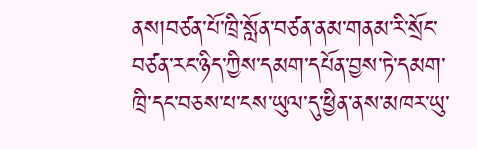ནས།བཙན་པོ་ཁྲི་སློན་བཙན་ནམ་གནམ་རི་སྲོང་བཙན་རང་ཉིད་ཀྱིས་དམག་དཔོན་བྱས་ཏེ་དམག་ཁྲི་དང་བཅས་པ་ངས་ཡུལ་དུ་ཕྱིན་ནས་མཁར་ཡུ་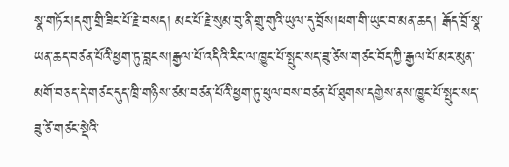སྣ་གཏོར།དགུ་གྲི་ཟིང་པོ་རྗེ་བསད། མང་པོ་རྗེ་སུམ་བུ་ནི་གྲུ་གུའི་ཡུལ་དུ་བྲོས།ཕག་གི་ཡུང་བ་མན་ཆད། རྒོད་བྲོ་སྣ་ཡན་ཆད་བཙན་པོའི་ཕྱག་ཏུ་བླངས།རྒྱལ་པོ་འདིའི་རིང་ལ་ཁྱུང་པོ་སྤུང་སད་ཟུ་ཙེས་གཙང་བོད་ཀྱི་རྒྱལ་པོ་མར་མུན་མགོ་བཅད་དེ་གཙང་དུད་ཁྲི་གཉིས་ཙམ་བཙན་པོའི་ཕྱག་ཏུ་ཕུལ་བས་བཙན་པོ་ཐུགས་དགྱེས་ནས་ཁྱུང་པོ་སྤུང་སད་ཟུ་ཙེ་གཙང་སྡེའི་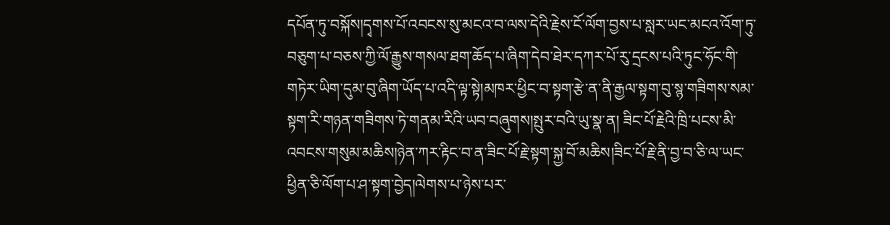དཔོན་ཏུ་བསྐོས།དྭགས་པོ་འབངས་སུ་མངའ་བ་ལས་དེའི་རྗེས་ངོ་ལོག་བྱས་པ་སླར་ཡང་མངའ་འོག་ཏུ་བཅུག་པ་བཅས་ཀྱི་ལོ་རྒྱུས་གསལ་ཐག་ཆོད་པ་ཞིག་དེབ་ཐེར་དཀར་པོ་རུ་དྲངས་པའི་ཏུང་ཧོང་གི་གཏེར་ཡིག་དུམ་བུ་ཞིག་ཡོད་པ་འདི་ལྟ་སྟེ།མཁར་ཕྱིང་བ་སྟག་རྩེ་ན་ནི་རྒྱལ་སྟག་བུ་སྙ་གཟིགས་སམ་སྟག་རི་གཉན་གཟིགས་ཏེ་གནམ་རིའི་ཡབ་བཞུགས།སྤུར་བའི་ཡུ་སྣ་ན། ཟིང་པོ་རྗེའི་ཁྲི་པངས་མི་འབངས་གསུམ་མཆིས།ཉེན་ཀར་རྟིང་བ་ན་ཟིང་པོ་རྗེ་སྟག་སྐྱ་བོ་མཆིས།ཟིང་པོ་རྗེ་ནི་བྱ་བ་ཅི་ལ་ཡང་ཕྱིན་ཅི་ལོག་པ་ཤ་སྟག་བྱེད།ལེགས་པ་ཉེས་པར་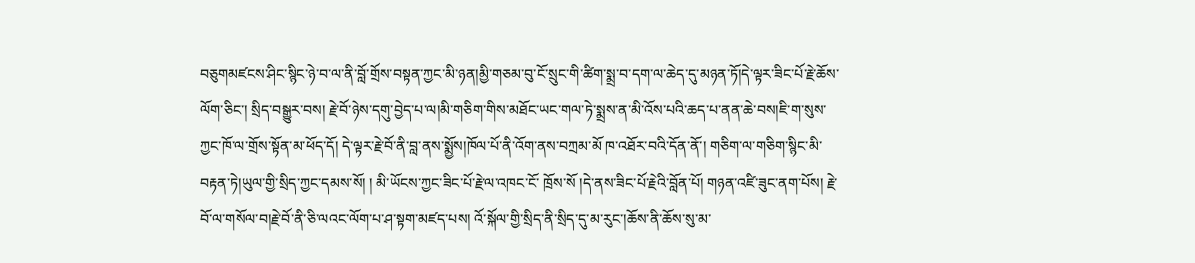བཅུགམཛངས་ཤིང་སྙིང་ཉེ་བ་ལ་ནི་བློ་གྲོས་བསྟན་ཀྱང་མི་ཉན།མྱི་གཅམ་བུ་ངོ་སྲུང་གི་ཚིག་སྨྲ་བ་དག་ལ་ཆེད་དུ་མཉན་ཏོ།དེ་ལྟར་ཟིང་པོ་རྗེ་ཆོས་ལོག་ཅིང་། སྲིད་བསྒྱུར་བས། རྗེ་བོ་ཉེས་དགུ་བྱེད་པ་ལ།མི་གཅིག་གིས་མཐོང་ཡང་གལ་ཏེ་སྨྲས་ན་མི་འོས་པའི་ཆད་པ་ནན་ཆེ་བས།ཇི་ག་སུས་ཀྱང་ཁོ་ལ་གྲོས་སྟོན་མ་ཕོད་དོ། དེ་ལྟར་རྗེ་བོ་ནི་བླ་ནས་སྨྱོས།ཁོལ་པོ་ནི་འོག་ནས་བཀྲམ་མོ ཁ་འཐོར་བའི་དོན་ནོ་། གཅིག་ལ་གཅིག་སྙིང་མི་བརྟན་ཏེ།ཡུལ་གྱི་སྲིད་ཀྱང་དམས་སོ། ། མི་ཡོངས་ཀྱང་ཟིང་པོ་རྗེ་ལ་འཁང་ངོ་ ཁྲོས་སོ །དེ་ནས་ཟིང་པོ་རྗེའི་བློན་པོ། གཉན་འཛི་ཟུང་ནག་པོས། རྗེ་བོ་ལ་གསོལ་བ།རྗེ་བོ་ནི་ཅི་ལའང་ལོག་པ་ཤ་སྟག་མཛད་པས། འོ་སྐོལ་གྱི་སྲིད་ནི་སྲིད་དུ་མ་རུང་།ཆོས་ནི་ཆོས་སུ་མ་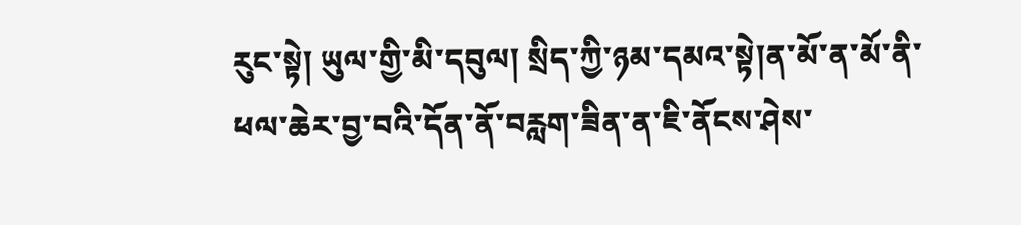རུང་སྟེ། ཡུལ་གྱི་མི་དབུལ། སྲིད་ཀྱི་ཉམ་དམའ་སྟེ།ན་མོ་ན་མོ་ནི་ཕལ་ཆེར་བྱ་བའི་དོན་ནོ་བརླག་ཟིན་ན་ཇི་ནོངས་ཤེས་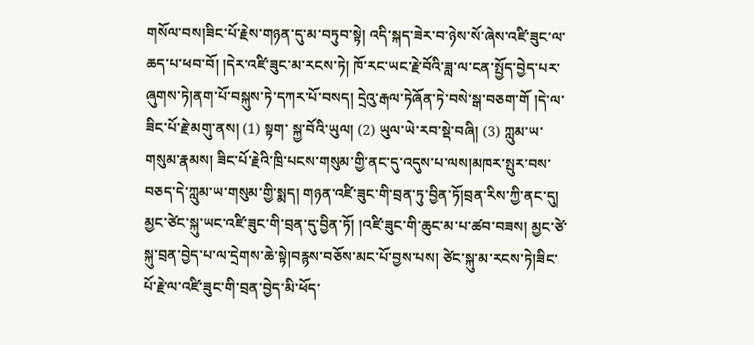གསོལ་བས།ཟིང་པོ་རྗེས་གཉན་དུ་མ་བཏུབ་སྟེ། འདི་སྐད་ཟེར་བ་ཉེས་སོ་ཞེས་འཛི་ཟུང་ལ་ཆད་པ་ཕབ་བོ། །དེར་འཛི་ཟུང་མ་རངས་ཏེ། ཁོ་རང་ཡང་རྗེ་བོའི་ཟླ་ལ་ངན་སྤྱོད་བྱེད་པར་ཞུགས་ཏེ།ནག་པོ་བསྐུས་ཏེ་དཀར་པོ་བསད། དྲེའུ་རྒལ་ཏེཞོན་ཏེ་བསེ་སྒ་བཅག་གོ །དེ་ལ་ཟིང་པོ་རྗེ་མགུ་ནས། (1) སྟག་ སྐྱ་བོའི་ཡུལ། (2) ཡུལ་ཡེ་རབ་སྡེ་བཞི། (3) ཀླུམ་ཡ་གསུམ་རྣམས། ཟིང་པོ་རྗེའི་ཁྲི་པངས་གསུམ་གྱི་ནང་དུ་འདུས་པ་ལས།མཁར་སྤུར་བས་བཅད་དེ་ཀླུམ་ཡ་གསུམ་གྱི་སྨད། གཉན་འཛི་ཟུང་གི་བྲན་ཏུ་བྱིན་ཏོ།བྲན་རིས་ཀྱི་ནང་དུ། མྱང་ཙེང་སྐུ་ཡང་འཛི་ཟུང་གི་བྲན་དུ་བྱིན་ཏོ། །འཛི་ཟུང་གི་ཆུང་མ་པ་ཚབ་བཟས། མྱང་ཙེ་སྐུ་བྲན་བྱེད་པ་ལ་དྲེགས་ཆེ་སྟེ།བརྙས་བཅོས་མང་པོ་བྱས་པས། ཙེང་སྐུ་མ་རངས་ཏེ།ཟིང་པོ་རྗེ་ལ་འཛི་ཟུང་གི་བྲན་བྱེད་མི་ཕོད་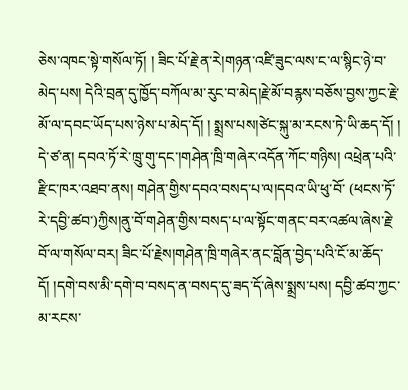ཅེས་འཁང་སྟེ་གསོལ་ཏོ། ། ཟིང་པོ་རྗེ་ན་རེ།གཉན་འཛི་ཟུང་ལས་ང་ལ་སྙིང་ཉེ་བ་མེད་པས། དེའི་བྲན་དུ་ཁྱོད་བཀོལ་མ་རུང་བ་མེད།རྗེ་མོ་བརྙས་བཅོས་བྱས་ཀྱང་རྗེ་མོ་ལ་དབང་ཡོད་པས་ཉེས་པ་མེད་དོ། ། སྨྲས་པས།ཙེང་སྐུ་མ་རངས་ཏེ་ཡི་ཆད་དོ། །
དེ་ཙ་ན། དབའ་ཏོ་རེ་ཁྲུ་གུ་དང་།གཤེན་ཁྲི་གཞེར་འདོན་ཀོང་གཉིས། འཕྲེན་པའི་རྫིང་ཁར་འཐབ་ནས། གཤེན་གྱིས་དབའ་བསད་པ་ལ།དབའ་ཡི་ཕུ་བོ་ (ཕངས་ཏོ་རེ་དབྱི་ཚབ་)ཀྱིས།ནུ་བོ་གཤེན་གྱིས་བསད་པ་ལ་སྟོང་གནང་བར་འཚལ་ཞེས་རྗེ་བོ་ལ་གསོལ་བར། ཟིང་པོ་རྗེས།གཤེན་ཁྲི་གཞེར་ནང་བློན་བྱེད་པའི་ངོ་མ་ཆོད་དོ། །དགེ་བས་མི་དགེ་བ་བསད་ན་བསད་དུ་ཟད་དོ་ཞེས་སྨྲས་པས། དབྱི་ཚབ་ཀྱང་མ་རངས་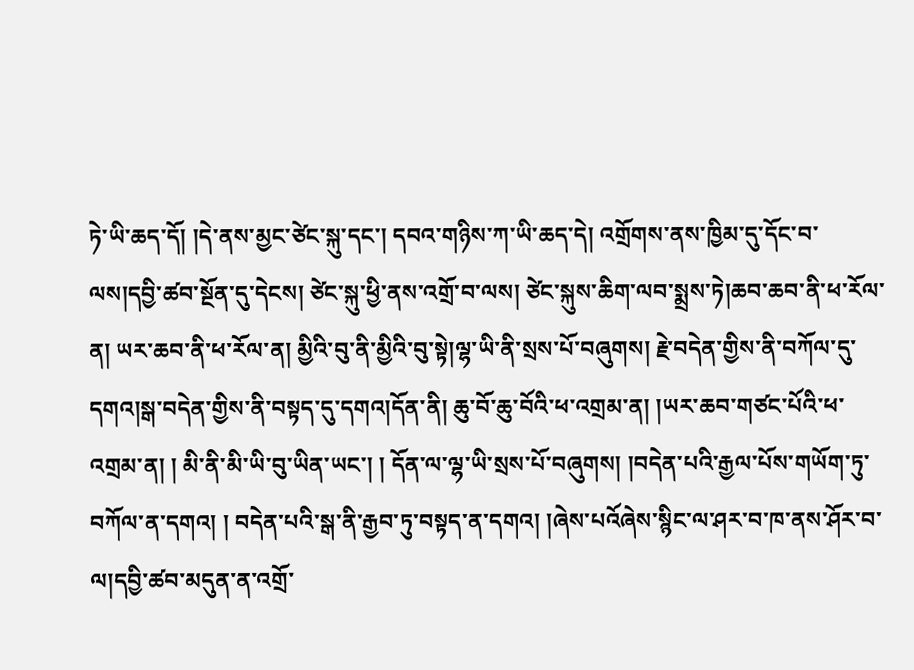ཏེ་ཡི་ཆད་དོ། །དེ་ནས་མྱང་ཙེང་སྐུ་དང་། དབའ་གཉིས་ཀ་ཡི་ཆད་དེ། འགྲོགས་ནས་ཁྱིམ་དུ་དོང་བ་ལས།དབྱི་ཚབ་སྔོན་དུ་དེངས། ཙེང་སྐུ་ཕྱི་ནས་འགྲོ་བ་ལས། ཙེང་སྐུས་ཆིག་ལབ་སྨྲས་ཏེ།ཆབ་ཆབ་ནི་ཕ་རོལ་ན། ཡར་ཆབ་ནི་ཕ་རོལ་ན། མྱིའི་བུ་ནི་མྱིའི་བུ་སྟེ།ལྷ་ཡི་ནི་སྲས་པོ་བཞུགས། རྗེ་བདེན་གྱིས་ནི་བཀོལ་དུ་དགའ།སྒ་བདེན་གྱིས་ནི་བསྟད་དུ་དགའ།དོན་ནི། ཆུ་བོ་ཆུ་བོའི་ཕ་འགྲམ་ན། །ཡར་ཆབ་གཙང་པོའི་ཕ་འགྲམ་ན། ། མི་ནི་མི་ཡི་བུ་ཡིན་ཡང་། ། དོན་ལ་ལྷ་ཡི་སྲས་པོ་བཞུགས། །བདེན་པའི་རྒྱལ་པོས་གཡོག་ཏུ་བཀོལ་ན་དགའ། ། བདེན་པའི་སྒ་ནི་རྒྱབ་ཏུ་བསྟད་ན་དགའ། །ཞེས་པའོཞེས་སྙིང་ལ་ཤར་བ་ཁ་ནས་ཤོར་བ་ལ།དབྱི་ཚབ་མདུན་ན་འགྲོ་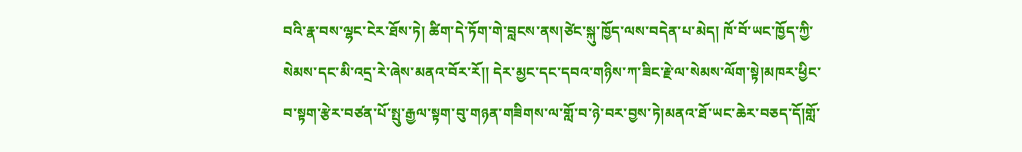བའི་རྣ་བས་ལྷང་ངེར་ཐོས་ཏེ། ཚིག་དེ་ཏོག་གེ་བླངས་ནས།ཙེང་སྐུ་ཁྱོད་ལས་བདེན་པ་མེད། ཁོ་བོ་ཡང་ཁྱོད་ཀྱི་སེམས་དང་མི་འདྲ་རེ་ཞེས་མནའ་བོར་རོ།། དེར་མྱང་དང་དབའ་གཉིས་ཀ་ཟིང་རྗེ་ལ་སེམས་ལོག་སྟེ།མཁར་ཕྱིང་བ་སྟག་རྩེར་བཙན་པོ་སྤུ་རྒྱལ་སྟག་བུ་གཉན་གཟིགས་ལ་གློ་བ་ཉེ་བར་བྱས་ཏེ།མནའ་ཐོ་ཡང་ཆེར་བཅད་དོ།གློ་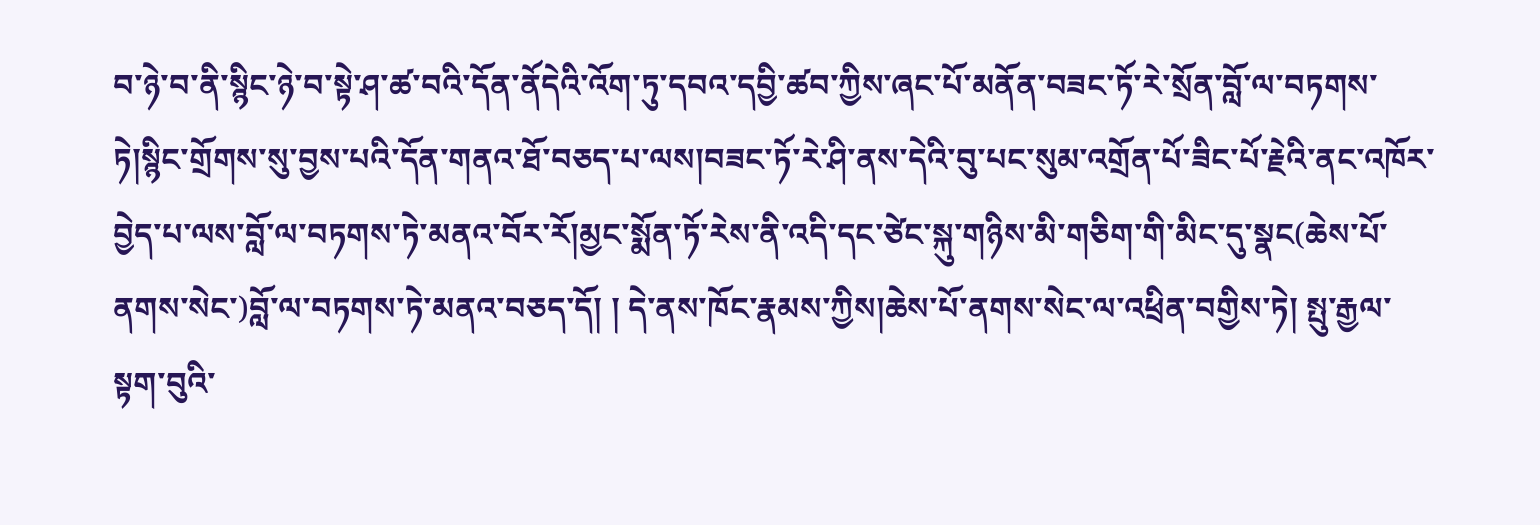བ་ཉེ་བ་ནི་སྙིང་ཉེ་བ་སྟེ་ཤ་ཚ་བའི་དོན་ནོདེའི་འོག་ཏུ་དབའ་དབྱི་ཚབ་ཀྱིས་ཞང་པོ་མནོན་བཟང་ཏོ་རེ་སྲོན་བློ་ལ་བཏགས་ཏེ།སྙིང་གྲོགས་སུ་བྱས་པའི་དོན་གནའ་ཐོ་བཅད་པ་ལས།བཟང་ཏོ་རེ་ཤི་ནས་དེའི་བུ་པང་སུམ་འགྲོན་པོ་ཟིང་པོ་རྗེའི་ནང་འཁོར་བྱེད་པ་ལས་བློ་ལ་བཏགས་ཏེ་མནའ་བོར་རོ།མྱང་སྨོན་ཏོ་རེས་ནི་འདི་དང་ཙེང་སྐུ་གཉིས་མི་གཅིག་གི་མིང་དུ་སྣང(ཆེས་པོ་ནགས་སེང་)བློ་ལ་བཏགས་ཏེ་མནའ་བཅད་དོ། ། དེ་ནས་ཁོང་རྣམས་ཀྱིས།ཆེས་པོ་ནགས་སེང་ལ་འཕྲིན་བགྱིས་ཏེ། སྤུ་རྒྱལ་སྟག་བུའི་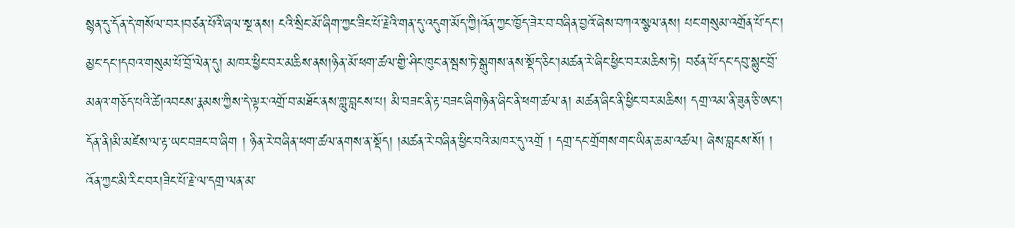སྙན་དུ་དོན་དེ་གསོལ་བར།བཙན་པོའི་ཞལ་སྔ་ནས། ངའི་སྲིང་མོ་ཞིག་ཀྱང་ཟིང་པོ་རྗེའི་གན་དུ་འདུག་མོད་ཀྱི།འོན་ཀྱང་ཁྱོད་ཟེར་བ་བཞིན་བྱའོ་ཞེས་བཀའ་སྩལ་ནས། པང་གསུམ་འགྲོན་པོ་དང་། མྱང་དང་།དབའ་གསུམ་པོ་བྲོ་ལེན་དུ། མཁར་ཕྱིང་བར་མཆིས་ནས།ཉིན་མོ་ཕག་ཚལ་གྱི་ཤིང་ཁུང་ན་སྦས་ཏེ་སྒུགས་ནས་སྡོད་ཅིང་།མཚན་རེ་ཞིང་ཕྱིང་བར་མཆིས་ཏེ། བཙན་པོ་དང་དབུ་སྙུང་བྲོ་མནའ་གཅོད་པའི་ཚེ།འབངས་རྣམས་ཀྱིས་དེ་ལྟར་འགྲོ་བ་མཐོང་ནས་གླུ་བླངས་པ། མི་བཟང་ནི་རྟ་བཟང་ཞིགཉིན་ཞིང་ནི་ཕག་ཚལ་ན། མཚན་ཞིང་ནི་ཕྱིང་བར་མཆིས། དགྲ་འམ་ནི་ཟུན་ཅི་ཨང་། དོན་ནི།མི་མཛེས་ལ་རྟ་ཡང་བཟང་བ་ཞིག ། ཉིན་རེ་བཞིན་ཕག་ཚལ་ནགས་ན་སྡོད། །མཚན་རེ་བཞིན་ཕྱིང་བའི་མཁར་དུ་འགྲོ ། དགྲ་དང་གྲོགས་གང་ཡིན་ཆ་མ་འཚལ། ཞེས་བླངས་སོ། །
འོན་ཀྱང་མི་རིང་བར།ཟིང་པོ་རྗེ་ལ་དགྲ་ལན་མ་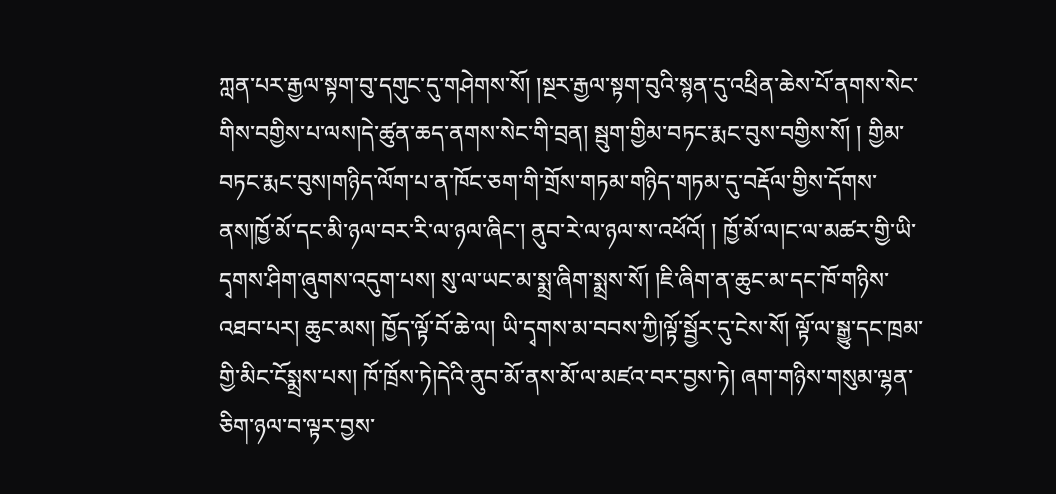ཀླན་པར་རྒྱལ་སྟག་བུ་དགུང་དུ་གཤེགས་སོ། །སྔར་རྒྱལ་སྟག་བུའི་སྙན་དུ་འཕྲིན་ཆེས་པོ་ནགས་སེང་གིས་བགྱིས་པ་ལས།དེ་ཚུན་ཆད་ནགས་སེང་གི་བྲན། སྦུག་གྱིམ་བཏང་རྨང་བུས་བགྱིས་སོ། ། གྱིམ་བཏང་རྨང་བུས།གཉིད་ལོག་པ་ན་ཁོང་ཅག་གི་གྲོས་གཏམ་གཉིད་གཏམ་དུ་བརྡོལ་གྱིས་དོགས་ནས།ཁྱོ་མོ་དང་མི་ཉལ་བར་རི་ལ་ཉལ་ཞིང་། ནུབ་རེ་ལ་ཉལ་ས་འཕོའོ། ། ཁྱོ་མོ་ལ།ང་ལ་མཚར་གྱི་ཡི་དྭགས་ཤིག་ཞུགས་འདུག་པས། སུ་ལ་ཡང་མ་སྨྲ་ཞིག་སྨྲས་སོ། །ཇི་ཞིག་ན་ཆུང་མ་དང་ཁོ་གཉིས་འཐབ་པར། ཆུང་མས། ཁྱོད་ལྟོ་བོ་ཆེ་ལ། ཡི་དྭགས་མ་བབས་ཀྱི།ལྟོ་སྦྱོར་དུ་ངེས་སོ། ལྟོ་ལ་སྒྱུ་དང་ཁྲམ་གྱི་མིང་ངོསྨྲས་པས། ཁོ་ཁྲོས་ཏེ།དེའི་ནུབ་མོ་ནས་མོ་ལ་མཛའ་བར་བྱས་ཏེ། ཞག་གཉིས་གསུམ་ལྷན་ཅིག་ཉལ་བ་ལྟར་བྱས་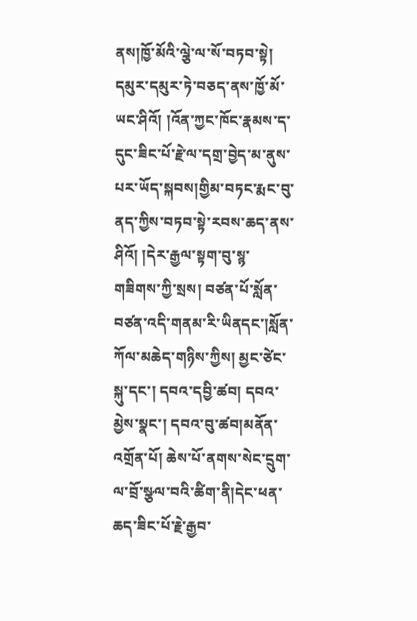ནས།ཁྱོ་མོའི་ལྕེ་ལ་སོ་བཏབ་སྟེ། དམུར་དམུར་ཏེ་བཅད་ནས་ཁྱོ་མོ་ཡང་ཤིའོ། །འོན་ཀྱང་ཁོང་རྣམས་ད་དུང་ཟིང་པོ་རྗེ་ལ་དགྲ་བྱེད་མ་ནུས་པར་ཡོད་སྐབས།གྱིམ་བཏང་རྨང་བུ་ནད་ཀྱིས་བཏབ་སྟེ་རབས་ཆད་ནས་ཤིའོ། །དེར་རྒྱལ་སྟག་བུ་སྙ་གཟིགས་ཀྱི་སྲས། བཙན་པོ་སློན་བཙན་འདི་གནམ་རི་ཡིནདང་།སློན་ཀོལ་མཆེད་གཉིས་ཀྱིས། མྱང་ཙེང་སྐུ་དང་། དབའ་དབྱི་ཚབ། དབའ་མྱེས་སྣང་། དབའ་བུ་ཚབ།མནོན་འགྲོན་པོ། ཆེས་པོ་ནགས་སེང་དྲུག་ལ་བྲོ་སྩལ་བའི་ཚིག་ནི།དེང་ཕན་ཆད་ཟིང་པོ་རྗེ་རྒྱབ་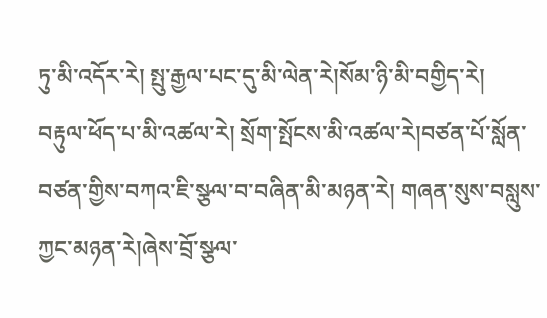ཏུ་མི་འདོར་རེ། སྤུ་རྒྱལ་པང་དུ་མི་ལེན་རེ།སོམ་ཉི་མི་བགྱིད་རེ། བརྟུལ་ཕོད་པ་མི་འཚལ་རེ། སྲོག་སྤོངས་མི་འཚལ་རེ།བཙན་པོ་སློན་བཙན་གྱིས་བཀའ་ཇི་སྩལ་བ་བཞིན་མི་མཉན་རེ། གཞན་སུས་བསླུས་ཀྱང་མཉན་རེ།ཞེས་བྲོ་སྩལ་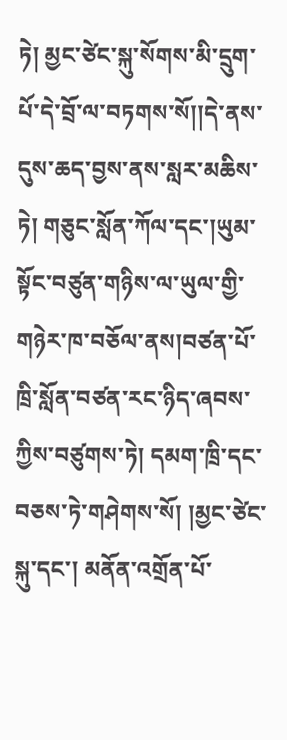ཏེ། མྱང་ཙེང་སྐུ་སོགས་མི་དྲུག་པོ་དེ་བྲོ་ལ་བཏགས་སོ།།དེ་ནས་དུས་ཆད་བྱས་ནས་སླར་མཆིས་ཏེ། གཅུང་སློན་ཀོལ་དང་།ཡུམ་སྟོང་བཙུན་གཉིས་ལ་ཡུལ་གྱི་གཉེར་ཁ་བཅོལ་ནས།བཙན་པོ་ཁྲི་སློན་བཙན་རང་ཉིད་ཞབས་ཀྱིས་བཙུགས་ཏེ། དམག་ཁྲི་དང་བཅས་ཏེ་གཤེགས་སོ། །མྱང་ཙེང་སྐུ་དང་། མནོན་འགྲོན་པོ་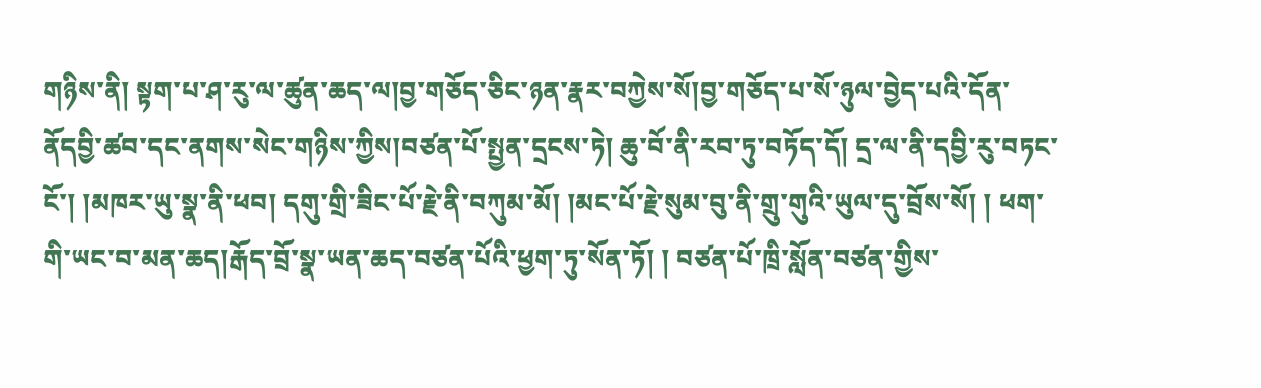གཉིས་ནི། སྟག་པ་ཤ་རུ་ལ་ཚུན་ཆད་ལ།བྱ་གཅོད་ཅིང་ཉན་རྣར་བཀྱེས་སོ།བྱ་གཅོད་པ་སོ་ཉུལ་བྱེད་པའི་དོན་ནོདབྱི་ཚབ་དང་ནགས་སེང་གཉིས་ཀྱིས།བཙན་པོ་སྤྱན་དྲངས་ཏེ། ཆུ་བོ་ནི་རབ་ཏུ་བཏོད་དོ། དྲ་ལ་ནི་དབྱི་རུ་བཏང་ངོ་། །མཁར་ཡུ་སྣ་ནི་ཕབ། དགུ་གྲི་ཟིང་པོ་རྗེ་ནི་བཀུམ་མོ། །མང་པོ་རྗེ་སུམ་བུ་ནི་གྲུ་གུའི་ཡུལ་དུ་བྲོས་སོ། ། ཕག་གི་ཡང་བ་མན་ཆད།རྒོད་བྲོ་སྣ་ཡན་ཆད་བཙན་པོའི་ཕྱག་ཏུ་སོན་ཏོ། ། བཙན་པོ་ཁྲི་སློན་བཙན་གྱིས་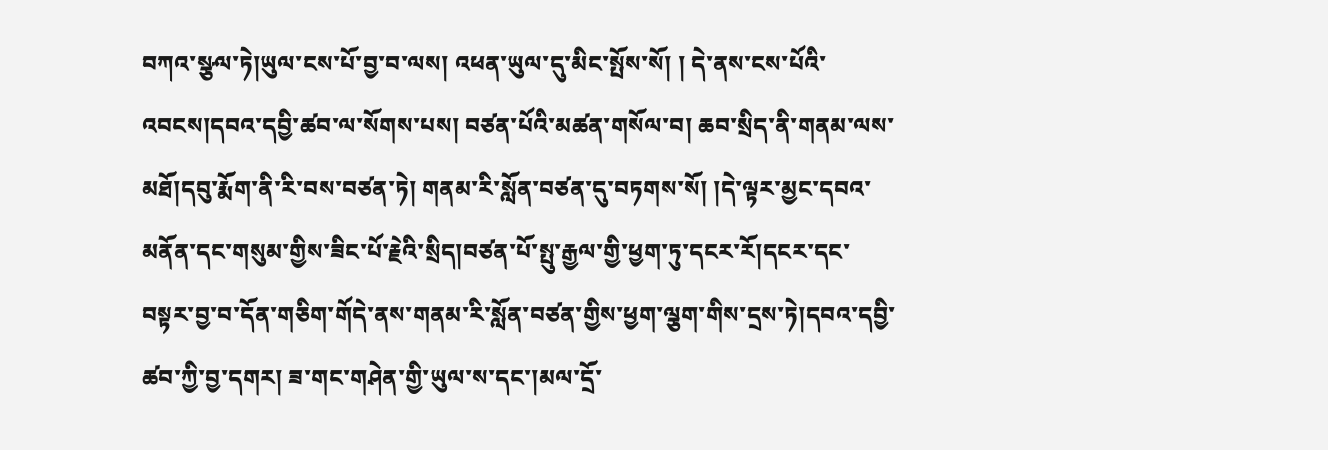བཀའ་སྩལ་ཏེ།ཡུལ་ངས་པོ་བྱ་བ་ལས། འཕན་ཡུལ་དུ་མིང་སྤོས་སོ། ། དེ་ནས་ངས་པོའི་འབངས།དབའ་དབྱི་ཚབ་ལ་སོགས་པས། བཙན་པོའི་མཚན་གསོལ་བ། ཆབ་སྲིད་ནི་གནམ་ལས་མཐོ།དབུ་རྨོག་ནི་རི་བས་བཙན་ཏེ། གནམ་རི་སློན་བཙན་དུ་བཏགས་སོ། །དེ་ལྟར་མྱང་དབའ་མནོན་དང་གསུམ་གྱིས་ཟིང་པོ་རྗེའི་སྲིད།བཙན་པོ་སྤུ་རྒྱལ་གྱི་ཕྱག་ཏུ་དངར་རོ།དངར་དང་བསྟར་བྱ་བ་དོན་གཅིག་གོདེ་ནས་གནམ་རི་སློན་བཙན་གྱིས་ཕྱག་ལྕག་གིས་དྲས་ཏེ།དབའ་དབྱི་ཚབ་ཀྱི་བྱ་དགར། ཟ་གང་གཤེན་གྱི་ཡུལ་ས་དང་།མལ་དྲོ་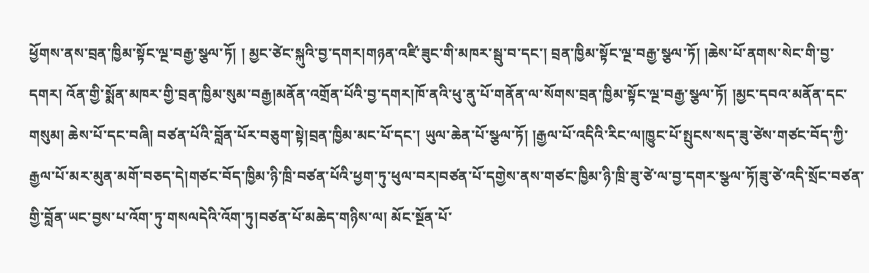ཕྱོགས་ནས་བྲན་ཁྱིམ་སྟོང་ལྔ་བརྒྱ་སྩལ་ཏོ། ། མྱང་ཙེང་སྐུའི་བྱ་དགར།གཉན་འཛི་ཟུང་གི་མཁར་སྦུ་བ་དང་། བྲན་ཁྱིམ་སྟོང་ལྔ་བརྒྱ་སྩལ་ཏོ། །ཆེས་པོ་ནགས་སེང་གི་བྱ་དགར། འོན་གྱི་སྨོན་མཁར་གྱི་བྲན་ཁྱིམ་སུམ་བརྒྱ།མནོན་འགྲོན་པོའི་བྱ་དགར།ཁོ་ནའི་ཕུ་ནུ་པོ་གནོན་ལ་སོགས་བྲན་ཁྱིམ་སྟོང་ལྔ་བརྒྱ་སྩལ་ཏོ། །མྱང་དབའ་མནོན་དང་གསུམ། ཆེས་པོ་དང་བཞི། བཙན་པོའི་བློན་པོར་བཅུག་སྟེ།བྲན་ཁྱིམ་མང་པོ་དང་། ཡུལ་ཆེན་པོ་སྩལ་ཏོ། །རྒྱལ་པོ་འདིའི་རིང་ལ།ཁྱུང་པོ་སྤུངས་སད་ཟུ་ཙེས་གཙང་བོད་ཀྱི་རྒྱལ་པོ་མར་མུན་མགོ་བཅད་དེ།གཙང་བོད་ཁྱིམ་ཉི་ཁྲི་བཙན་པོའི་ཕྱག་ཏུ་ཕུལ་བར།བཙན་པོ་དགྱེས་ནས་གཙང་ཁྱིམ་ཉི་ཁྲི་ཟུ་ཙེ་ལ་བྱ་དགར་སྩལ་ཏོ།ཟུ་ཙེ་འདི་སྲོང་བཙན་གྱི་བློན་ཡང་བྱས་པ་འོག་ཏུ་གསལདེའི་འོག་ཏུ།བཙན་པོ་མཆེད་གཉིས་ལ། མོང་སྔོན་པོ་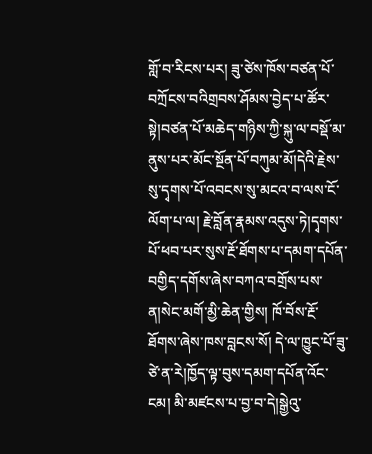གློ་བ་རིངས་པར། ཟུ་ཙེས་ཁོས་བཙན་པོ་བཀྲོངས་བའིགྲབས་ཤོམས་བྱེད་པ་ཚོར་སྟེ།བཙན་པོ་མཆེད་གཉིས་ཀྱི་སྐུ་ལ་བསྡོ་མ་ནུས་པར་མོང་སྔོན་པོ་བཀུམ་མོ།དེའི་རྗེས་སུ་དྭགས་པོ་འབངས་སུ་མངའ་བ་ལས་ངོ་ལོག་པ་ལ། རྗེ་བློན་རྣམས་འདུས་ཏེ།དྭགས་པོ་ཕབ་པར་སུས་རྔོ་ཐོགས་པ་དམག་དཔོན་བགྱིད་དགོས་ཞེས་བཀའ་བགྲོས་པས་ན།སེང་མགོ་མྱི་ཆེན་གྱིས། ཁོ་བོས་རྔོ་ཐོགས་ཞེས་ཁས་བླངས་སོ། དེ་ལ་ཁྱུང་པོ་ཟུ་ཙེ་ན་རེ།ཁྱོད་ལྟ་བུས་དམག་དཔོན་འོང་ངམ། མི་མཛངས་པ་བྱ་བ་དེ།སྒྱེའུ་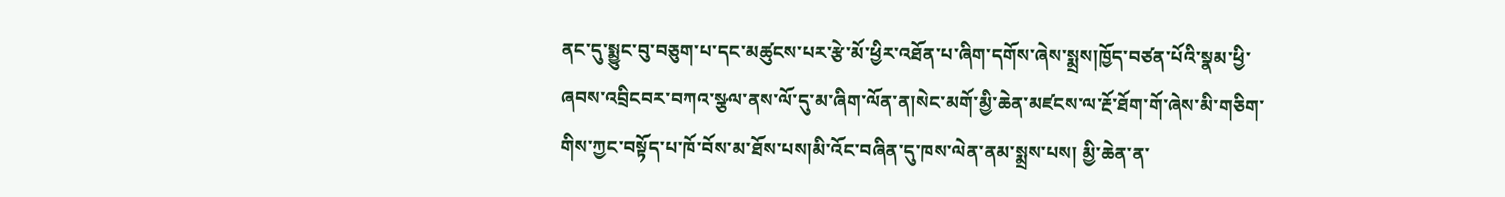ནང་དུ་སྨྱུང་བུ་བཅུག་པ་དང་མཚུངས་པར་རྩེ་མོ་ཕྱིར་འཐོན་པ་ཞིག་དགོས་ཞེས་སྨྲས།ཁྱོད་བཙན་པོའི་སྣམ་ཕྱི་ཞབས་འབྲིངབར་བཀའ་སྩལ་ནས་ལོ་དུ་མ་ཞིག་ལོན་ན།སེང་མགོ་མྱི་ཆེན་མཛངས་ལ་རྔོ་ཐོག་གོ་ཞེས་མི་གཅིག་གིས་ཀྱང་བསྟོད་པ་ཁོ་བོས་མ་ཐོས་པས།མི་འོང་བཞིན་དུ་ཁས་ལེན་ནམ་སྨྲས་པས། མྱི་ཆེན་ན་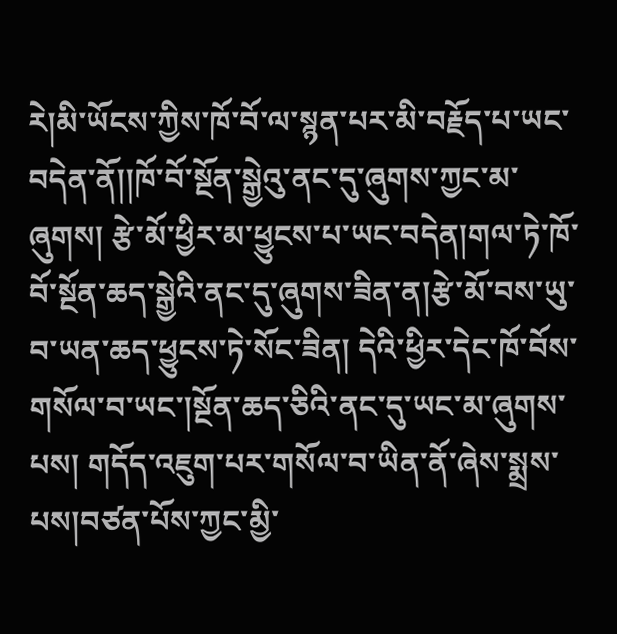རེ།མི་ཡོངས་ཀྱིས་ཁོ་བོ་ལ་སྙན་པར་མི་བརྗོད་པ་ཡང་བདེན་ནོ།།ཁོ་བོ་སྔོན་སྒྱེའུ་ནང་དུ་ཞུགས་ཀྱང་མ་ཞུགས། རྩེ་མོ་ཕྱིར་མ་ཕྱུངས་པ་ཡང་བདེན།གལ་ཏེ་ཁོ་བོ་སྔོན་ཆད་སྒྱེའི་ནང་དུ་ཞུགས་ཟིན་ན།རྩེ་མོ་བས་ཡུ་བ་ཡན་ཆད་ཕྱུངས་ཏེ་སོང་ཟིན། དེའི་ཕྱིར་དེང་ཁོ་བོས་གསོལ་བ་ཡང་།སྔོན་ཆད་ཅིའི་ནང་དུ་ཡང་མ་ཞུགས་པས། གདོད་འཇུག་པར་གསོལ་བ་ཡིན་ནོ་ཞེས་སྨྲས་པས།བཙན་པོས་ཀྱང་མྱི་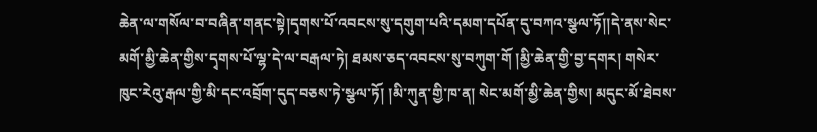ཆེན་ལ་གསོལ་བ་བཞིན་གནང་སྟེ།དྭགས་པོ་འབངས་སུ་དགུག་པའི་དམག་དཔོན་དུ་བཀའ་སྩལ་ཏོ།།དེ་ནས་སེང་མགོ་མྱི་ཆེན་གྱིས་དྭགས་པོ་ལྷ་དེ་ལ་བརྒལ་ཏེ། ཐམས་ཅད་འབངས་སུ་བཀུག་གོ །མྱི་ཆེན་གྱི་བྱ་དགར། གསེར་ཁུང་རེའུ་རྒལ་གྱི་མི་དང་འབྲོག་དུད་བཅས་ཏེ་སྩལ་ཏོ། །མི་ཀུན་གྱི་ཁ་ན། སེང་མགོ་མྱི་ཆེན་གྱིས། མདུང་མོ་ཐེབས་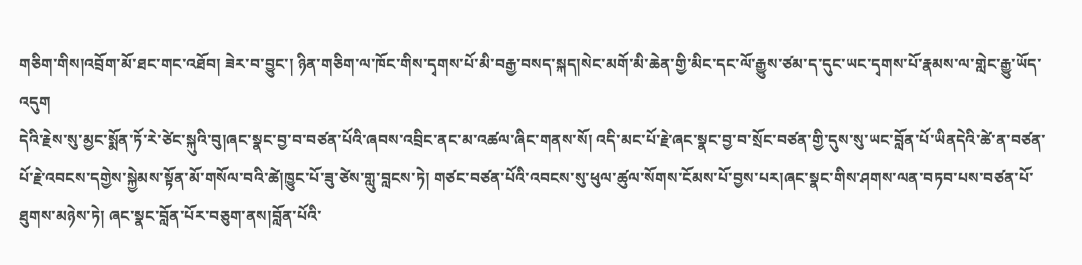གཅིག་གིས།འབྲོག་མོ་ཐང་གང་འཐོབ། ཟེར་བ་བྱུང་། ཉིན་གཅིག་ལ་ཁོང་གིས་དྭགས་པོ་མི་བརྒྱ་བསད་སྐད།སེང་མགོ་མི་ཆེན་གྱི་མིང་དང་ལོ་རྒྱུས་ཙམ་ད་དུང་ཡང་དྭགས་པོ་རྣམས་ལ་གླེང་རྒྱུ་ཡོད་འདུག
དེའི་རྗེས་སུ་མྱང་སྨོན་ཏོ་རེ་ཙེང་སྐུའི་བུ།ཞང་སྣང་བྱ་བ་བཙན་པོའི་ཞབས་འབྲིང་ནང་མ་འཚལ་ཞིང་གནས་སོ། འདི་མང་པོ་རྗེ་ཞང་སྣང་བྱ་བ་སྲོང་བཙན་གྱི་དུས་སུ་ཡང་བློན་པོ་ཡིནདེའི་ཚེ་ན་བཙན་པོ་རྗེ་འབངས་དགྱེས་སྐྱེམས་སྟོན་མོ་གསོལ་བའི་ཚེ།ཁྱུང་པོ་ཟུ་ཙེས་གླུ་བླངས་ཏེ། གཙང་བཙན་པོའི་འབངས་སུ་ཕུལ་ཚུལ་སོགས་ངོམས་པོ་བྱས་པར།ཞང་སྣང་གིས་ཤགས་ལན་བཏབ་པས་བཙན་པོ་ཐུགས་མཉེས་ཏེ། ཞང་སྣང་བློན་པོར་བཅུག་ནས།བློན་པོའི་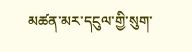མཚན་མར་དངུལ་གྱི་སུག་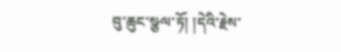བུ་ཆུང་སྩལ་ཏོ། །དེའི་རྗེས་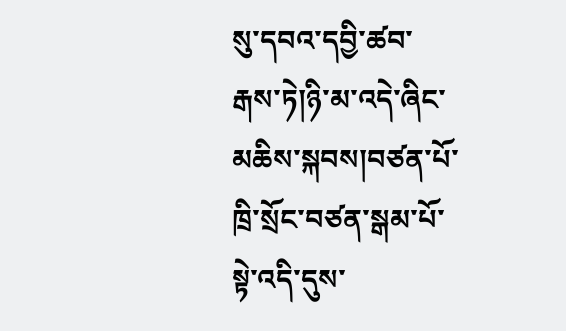སུ་དབའ་དབྱི་ཚབ་རྒས་ཏེ།ཉི་མ་འདེ་ཞིང་མཆིས་སྐབས།བཙན་པོ་ཁྲི་སྲོང་བཙན་སྒམ་པོ་སྟེ་འདི་དུས་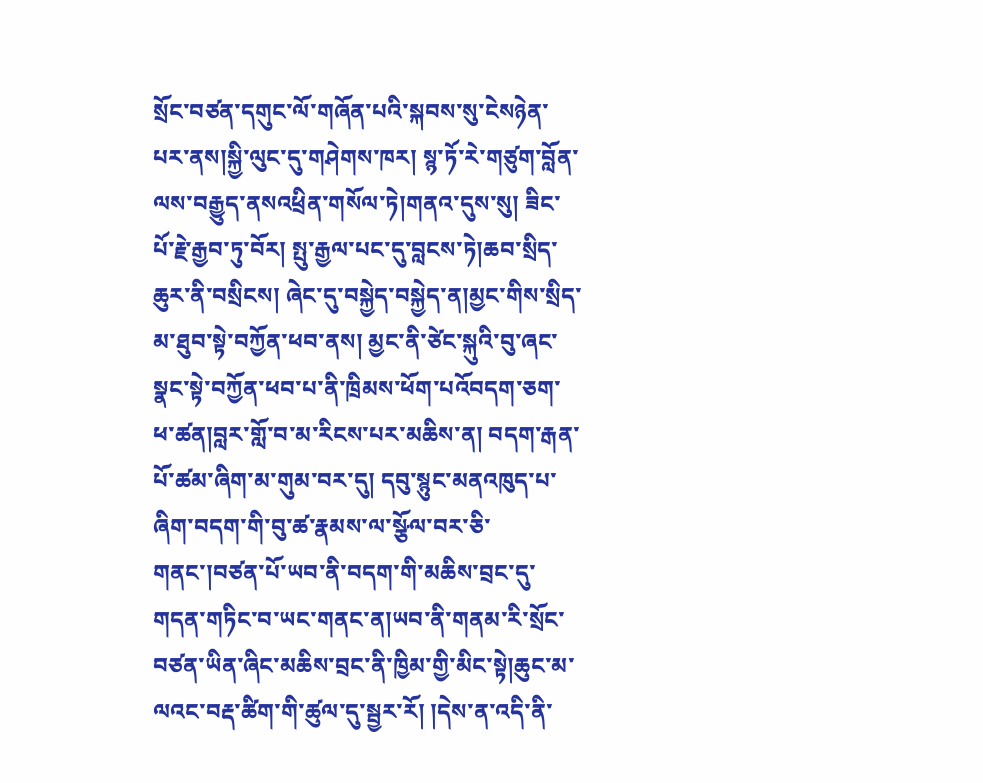སྲོང་བཙན་དགུང་ལོ་གཞོན་པའི་སྐབས་སུ་ངེསཉེན་པར་ནས།སྐྱི་ལུང་དུ་གཤེགས་ཁར། སྙ་ཏོ་རེ་གཙུག་བློན་ལས་བརྒྱུད་ནསའཕྲིན་གསོལ་ཏེ།གནའ་དུས་སུ། ཟིང་པོ་རྗེ་རྒྱབ་ཏུ་བོར། སྤུ་རྒྱལ་པང་དུ་བླངས་ཏེ།ཆབ་སྲིད་ཆུར་ནི་བསྲིངས། ཞེང་དུ་བསྐྱེད་བསྐྱེད་ན།མྱང་གིས་སྲིད་མ་ཐུབ་སྟེ་བཀྱོན་ཕབ་ནས། མྱང་ནི་ཙེང་སྐུའི་བུ་ཞང་སྣང་སྟེ་བཀྱོན་ཕབ་པ་ནི་ཁྲིམས་ཕོག་པའོབདག་ཅག་ཕ་ཚན།བླར་གློ་བ་མ་རིངས་པར་མཆིས་ན། བདག་རྒན་པོ་ཚམ་ཞིག་མ་གུམ་བར་དུ། དབུ་སྙུང་མནའཁུད་པ་ཞིག་བདག་གི་བུ་ཚ་རྣམས་ལ་སྩོལ་བར་ཅི་གནང་།བཙན་པོ་ཡབ་ནི་བདག་གི་མཆིས་བྲང་དུ་གདན་གཏིང་བ་ཡང་གནང་ན།ཡབ་ནི་གནམ་རི་སྲོང་བཙན་ཡིན་ཞིང་མཆིས་བྲང་ནི་ཁྱིམ་གྱི་མིང་སྟེ།ཆུང་མ་ལའང་བརྡ་ཚིག་གི་ཚུལ་དུ་སྦྱར་རོ། །དེས་ན་འདི་ནི་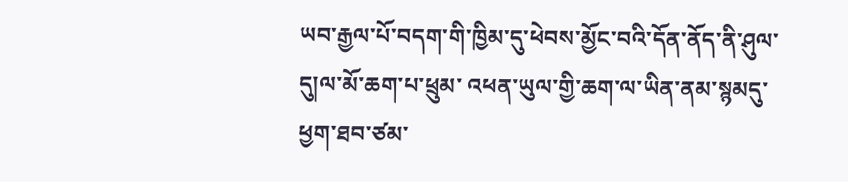ཡབ་རྒྱལ་པོ་བདག་གི་ཁྱིམ་དུ་ཕེབས་མྱོང་བའི་དོན་ནོད་ནི་ཤུལ་དུ།ལ་མོ་ཆག་པ་ཕྲུམ་ འཕན་ཡུལ་གྱི་ཆག་ལ་ཡིན་ནམ་སྙམདུ་ཕྱག་ཐབ་ཙམ་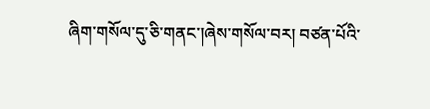ཞིག་གསོལ་དུ་ཅི་གནང་།ཞེས་གསོལ་བར། བཙན་པོའི་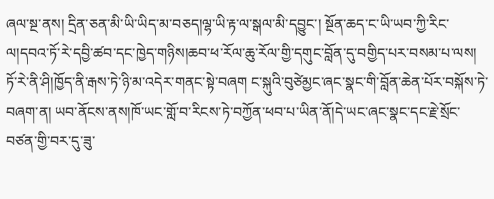ཞལ་སྔ་ནས། དྲིན་ཅན་མི་ཡི་ཡིད་མ་བཅད།ལྷ་ཡི་རྟ་ལ་སྒལ་མི་དབྱུང་། སྔོན་ཆད་ང་ཡི་ཡབ་ཀྱི་རིང་ལ།དབའ་ཏོ་རེ་དབྱི་ཚབ་དང་ཁྱེད་གཉིས།ཆབ་ཕ་རོལ་ཆུ་རོལ་གྱི་དགུང་བློན་དུ་བགྱིད་པར་བསམ་པ་ལས། ཏོ་རེ་ནི་ཤི།ཁྱོད་ནི་རྒས་ཏེ་ཉི་མ་འདེར་གནང་སྟེ་བཞག ང་སྐུའི་བུཙེམྱང་ཞང་སྣང་གི་བློན་ཆེན་པོར་བསྐོས་ཏེ་བཞག་ན། ཡབ་ནོངས་ནས།ཁོ་ཡང་གློ་བ་རིངས་ཏེ་བཀྱོན་ཕབ་པ་ཡིན་ནོ།དེ་ཡང་ཞང་སྣང་དང་རྗེ་སྲོང་བཙན་གྱི་བར་དུ་ཟུ་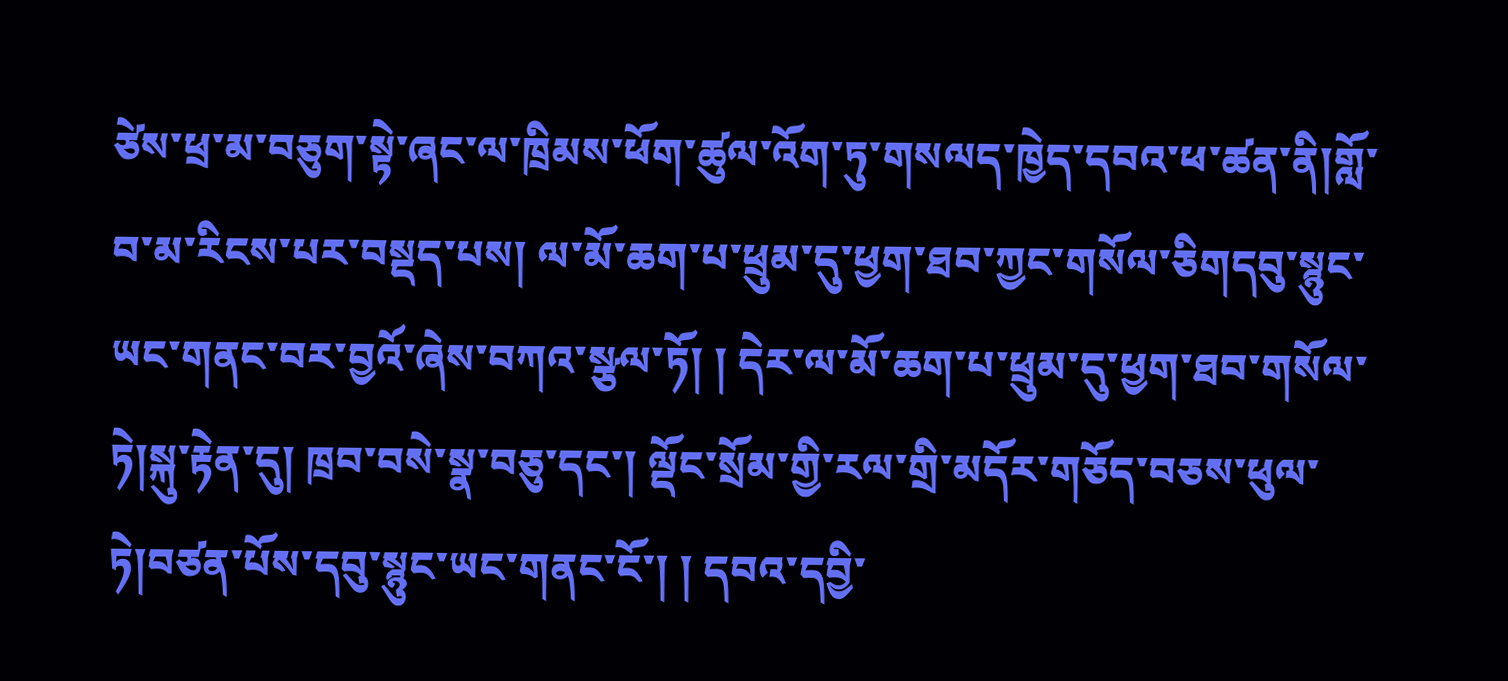ཙེས་ཕྲ་མ་བཅུག་སྟེ་ཞང་ལ་ཁྲིམས་ཕོག་ཚུལ་འོག་ཏུ་གསལད་ཁྱེད་དབའ་ཕ་ཚན་ནི།གློ་བ་མ་རིངས་པར་བསྡད་པས། ལ་མོ་ཆག་པ་ཕྲུམ་དུ་ཕྱག་ཐབ་ཀྱང་གསོལ་ཅིགདབུ་སྙུང་ཡང་གནང་བར་བྱའོ་ཞེས་བཀའ་སྩལ་ཏོ། ། དེར་ལ་མོ་ཆག་པ་ཕྲུམ་དུ་ཕྱག་ཐབ་གསོལ་ཏེ།སྐུ་རྟེན་དུ། ཁྲབ་བསེ་སྣ་བཅུ་དང་། ལྡོང་སྲོམ་གྱི་རལ་གྲི་མདོར་གཅོད་བཅས་ཕུལ་ཏེ།བཙན་པོས་དབུ་སྙུང་ཡང་གནང་ངོ་། ། དབའ་དབྱི་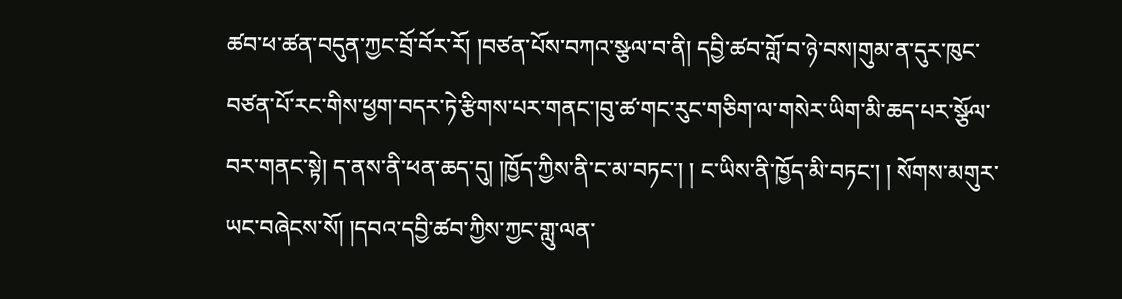ཚབ་ཕ་ཚན་བདུན་ཀྱང་བྲོ་བོར་རོ། །བཙན་པོས་བཀའ་སྩལ་བ་ནི། དབྱི་ཚབ་གློ་བ་ཉེ་བས།གུམ་ན་དུར་ཁུང་བཙན་པོ་རང་གིས་ཕྱག་བདར་ཏེ་རྩིགས་པར་གནང་།བུ་ཚ་གང་རུང་གཅིག་ལ་གསེར་ཡིག་མི་ཆད་པར་སྩོལ་བར་གནང་སྟེ། ད་ནས་ནི་ཕན་ཆད་དུ། །ཁྱོད་ཀྱིས་ནི་ང་མ་བཏང་། ། ང་ཡིས་ནི་ཁྱོད་མི་བཏང་། ། སོགས་མགུར་ཡང་བཞེངས་སོ། །དབའ་དབྱི་ཚབ་ཀྱིས་ཀྱང་གླུ་ལན་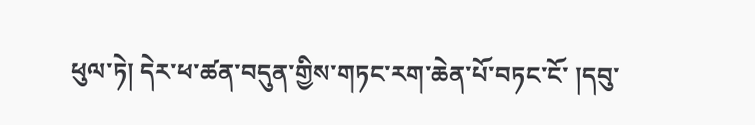ཕུལ་ཏེ། དེར་ཕ་ཚན་བདུན་གྱིས་གཏང་རག་ཆེན་པོ་བཏང་ངོ་ །དབུ་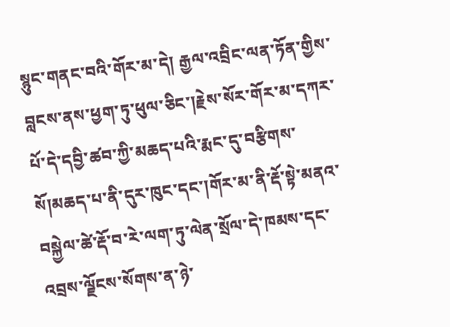སྙུང་གནང་བའི་གོར་མ་དེ། རྒྱལ་འབྲིང་ལན་ཏོན་གྱིས་བླངས་ནས་ཕྱག་ཏུ་ཕུལ་ཅིང་།རྗེས་སོར་གོར་མ་དཀར་པོ་དེ་དབྱི་ཚབ་ཀྱི་མཆད་པའི་རྨང་དུ་བརྩིགས་སོ།མཆད་པ་ནི་དུར་ཁུང་དང་།གོར་མ་ནི་རྡོ་སྟེ་མནའ་བསྐྱེལ་ཚེ་རྡོ་བ་རེ་ལག་ཏུ་ལེན་སྲོལ་དེ་ཁམས་དང་འབྲས་ལྗོངས་སོགས་ན་ཉེ་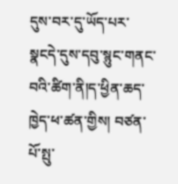དུས་བར་དུ་ཡོད་པར་སྣངདེ་དུས་དབུ་སྙུང་གནང་བའི་ཚིག་ནི།ད་ཕྱིན་ཆད་ཁྱེད་ཕ་ཚན་གྱིས། བཙན་པོ་སྤུ་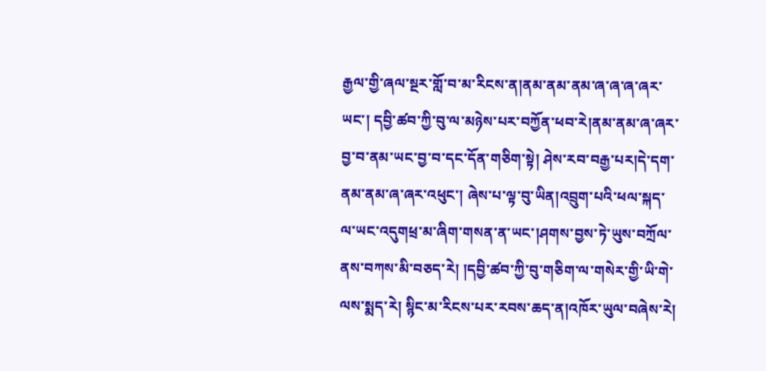རྒྱལ་གྱི་ཞལ་སྔར་གློ་བ་མ་རིངས་ན།ནམ་ནམ་ནམ་ཞ་ཞ་ཞ་ཞར་ཡང་། དབྱི་ཚབ་ཀྱི་བུ་ལ་མཉེས་པར་བཀྱོན་ཕབ་རེ།ནམ་ནམ་ཞ་ཞར་བྱ་བ་ནམ་ཡང་བྱ་བ་དང་དོན་གཅིག་སྟེ། ཤེས་རབ་བརྒྱ་པར།དེ་དག་ནམ་ནམ་ཞ་ཞར་འཕུང་། ཞེས་པ་ལྟ་བུ་ཡིན།འབྲུག་པའི་ཕལ་སྐད་ལ་ཡང་འདུགཕྲ་མ་ཞིག་གསན་ན་ཡང་།ཤགས་བྱས་ཏེ་ཡུས་བཀྲོལ་ནས་བཀས་མི་བཅད་རེ། །དབྱི་ཚབ་ཀྱི་བུ་གཅིག་ལ་གསེར་གྱི་ཡི་གེ་ལས་སྨད་རེ། སྙིང་མ་རིངས་པར་རབས་ཆད་ན།འཁོར་ཡུལ་བཞེས་རེ།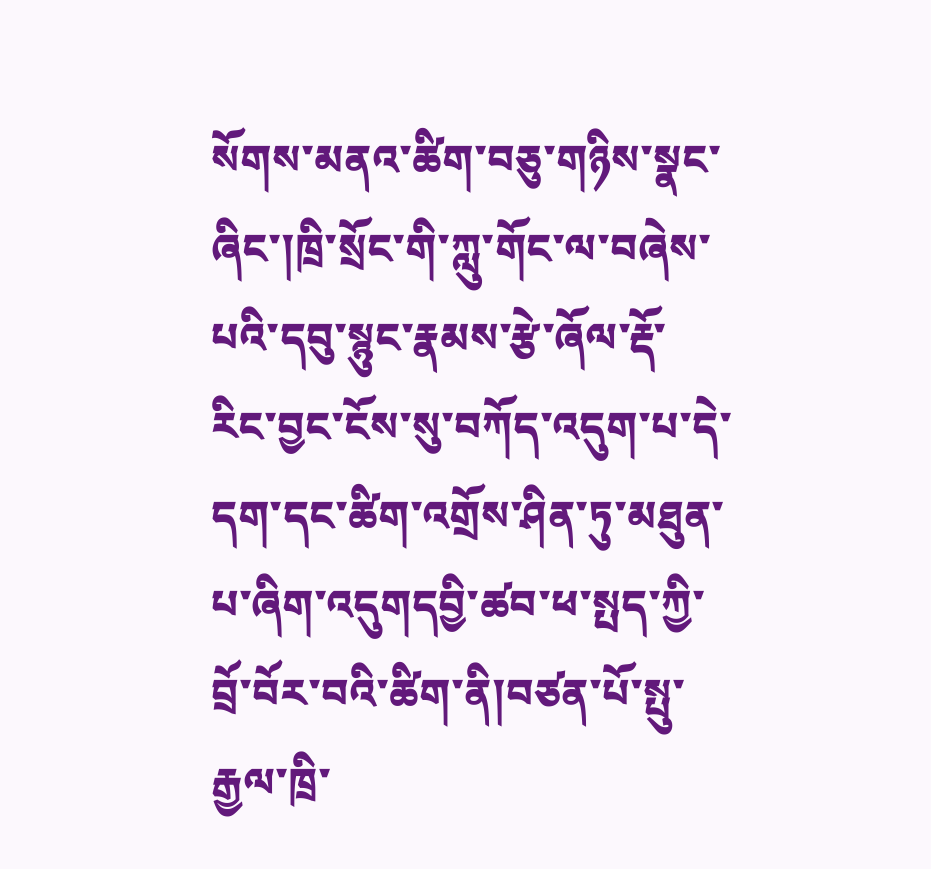སོགས་མནའ་ཚིག་བཅུ་གཉིས་སྣང་ཞིང་།ཁྲི་སྲོང་གི་ཀླུ་གོང་ལ་བཞེས་པའི་དབུ་སྙུང་རྣམས་རྩེ་ཞོལ་རྡོ་རིང་བྱང་ངོས་སུ་བཀོད་འདུག་པ་དེ་དག་དང་ཚིག་འགྲོས་ཤིན་ཏུ་མཐུན་པ་ཞིག་འདུགདབྱི་ཚབ་ཕ་སྤད་ཀྱི་བྲོ་བོར་བའི་ཚིག་ནི།བཙན་པོ་སྤུ་རྒྱལ་ཁྲི་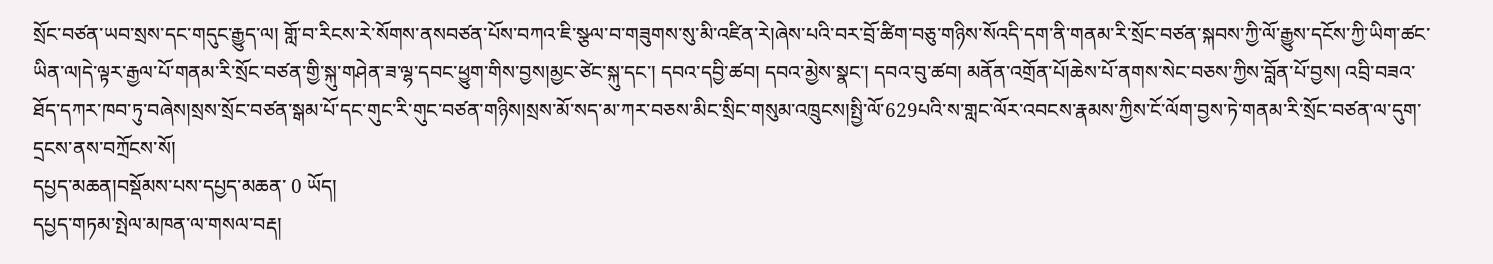སྲོང་བཙན་ཡབ་སྲས་དང་གདུང་རྒྱུད་ལ། གློ་བ་རིངས་རེ་སོགས་ནསབཙན་པོས་བཀའ་ཇི་སྩལ་བ་གཟུགས་སུ་མི་འཛིན་རེ།ཞེས་པའི་བར་བྲོ་ཚིག་བཅུ་གཉིས་སོའདི་དག་ནི་གནམ་རི་སྲོང་བཙན་སྐབས་ཀྱི་ལོ་རྒྱུས་དངོས་ཀྱི་ཡིག་ཚང་ཡིན་ལ།དེ་ལྟར་རྒྱལ་པོ་གནམ་རི་སྲོང་བཙན་གྱི་སྐུ་གཤེན་ཟ་ལྷ་དབང་ཕྱུག་གིས་བྱས།མྱང་ཙེང་སྐུ་དང་། དབའ་དབྱི་ཚབ། དབའ་མྱེས་སྣང་། དབའ་བུ་ཚབ། མནོན་འགྲོན་པོ།ཆེས་པོ་ནགས་སེང་བཅས་ཀྱིས་བློན་པོ་བྱས། འབྲི་བཟའ་ཐོད་དཀར་ཁབ་ཏུ་བཞེས།སྲས་སྲོང་བཙན་སྒམ་པོ་དང་གུང་རི་གུང་བཙན་གཉིས།སྲས་མོ་སད་མ་ཀར་བཅས་མིང་སྲིང་གསུམ་འཁྲུངས།སྤྱི་ལོ་629པའི་ས་གླང་ལོར་འབངས་རྣམས་ཀྱིས་ངོ་ལོག་བྱས་ཏེ་གནམ་རི་སྲོང་བཙན་ལ་དུག་དྲངས་ནས་བཀྲོངས་སོ།
དཔྱད་མཆན།བསྡོམས་པས་དཔྱད་མཆན་ 0 ཡོད།
དཔྱད་གཏམ་སྤེལ་མཁན་ལ་གསལ་བརྡ།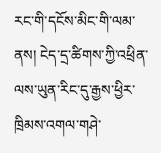རང་གི་དངོས་མིང་གི་ལམ་ནས། ངེད་དྲ་ཚིགས་ཀྱི་འཕྲིན་ལས་ཡུན་རིང་དུ་རྒྱས་ཕྱིར་ཁྲིམས་འགལ་གཤེ་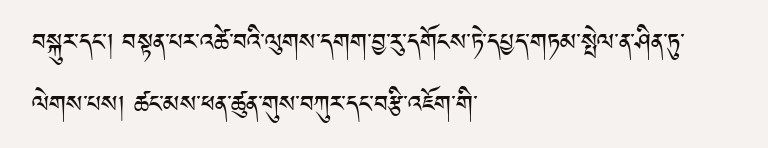བསྐུར་དང་། བསྟན་པར་འཚེ་བའི་ལུགས་དགག་བྱ་རུ་དགོངས་ཏེ་དཔྱད་གཏམ་སྤེལ་ན་ཤིན་ཏུ་ལེགས་པས། ཚང་མས་ཕན་ཚུན་གུས་བཀུར་དང་བརྩི་འཇོག་གི་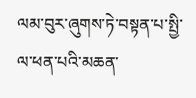ལམ་བུར་ཞུགས་ཏེ་བསྟན་པ་སྤྱི་ལ་ཕན་པའི་མཆན་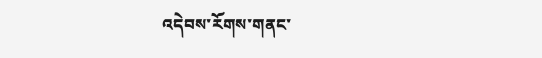འདེབས་རོགས་གནང་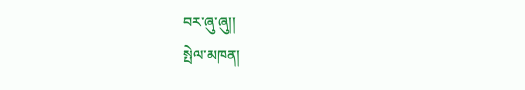བར་ཞུ་ཞུ།།
སྤེལ་མཁན།